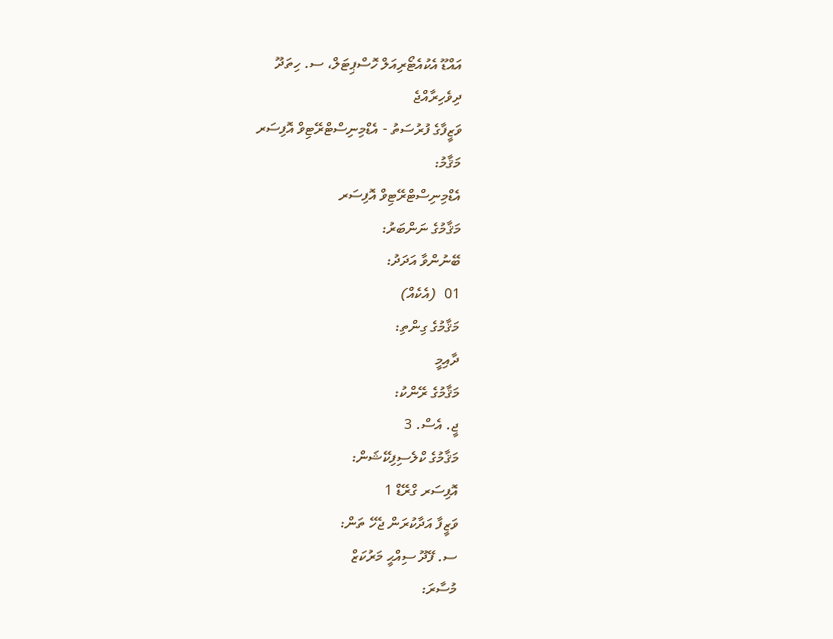އައްޑޫ އެކުއެޓޯރިއަލް ހޮސްޕިޓަލް، ސ. ހިތަދޫ
ދިވެހިރާއްޖެ
ވަޒީފާގެ ފުރުސަތު - އެޑްމިނިސްޓްރޭޓިވް އޮފިސަރ
މަޤާމު:
އެޑްމިނިސްޓްރޭޓިވް އޮފިސަރ
މަޤާމުގެ ނަންބަރު:
ބޭނުންވާ އަދަދު:
01  (އެކެއް)
މަޤާމުގެ ގިންތި:
ދާއިމީ
މަޤާމުގެ ރޭންކު:
ޖީ. އެސް. 3
މަޤާމުގެ ކްލެސިފިކޭޝަން:
އޮފިސަރ ގްރޭޑް 1
ވަޒީފާ އަދާކުރަން ޖެހޭ ތަން:
ސ. ފޭދޫ ސިއްޙީ މަރުކަޒް
މުސާރަ: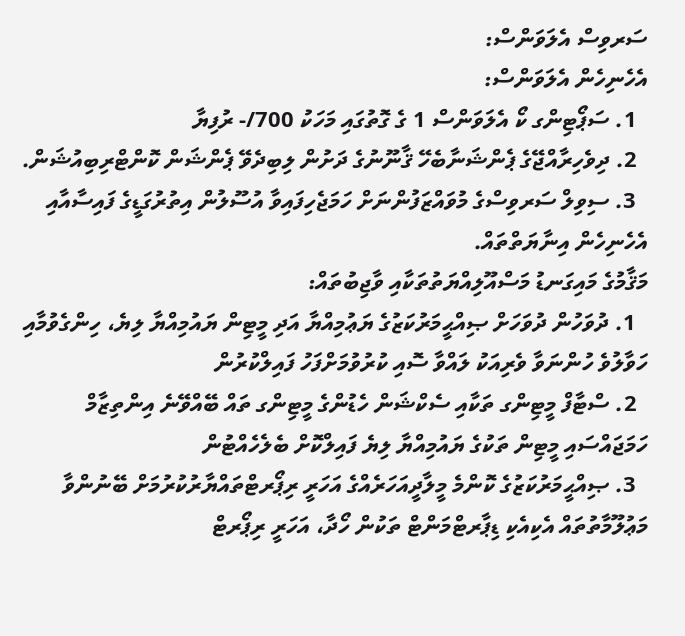ސަރވިސް އެލަވަންސް:
އެހެނިހެން އެލަވަންސް:
  1. ސަޕޯޓިންގ ކޯ އެލަވަންސް 1 ގެ ގޮތުގައި މަހަކު 700/- ރުފިޔާ
  2. ދިވެހިރާއްޖޭގެ ޕެންޝަނާބެހޭ ޤާނޫނުގެ ދަށުން ލިބިދެވޭ ޕެންޝަން ކޮންޓްރިބިއުޝަން.
  3. ސިވިލް ސަރވިސްގެ މުވައްޒަފުންނަށް ހަމަޖެހިފައިވާ އުސޫލުން އިތުރުގަޑީގެ ފައިސާއާއި އެހެނިހެން އިނާޔަތްތައް.
މަޤާމުގެ މައިގަނޑު މަސްއޫލިއްޔަތުތަކާއި ވާޖިބުތައް:
  1. ދުވަހުން ދުވަހަށް ޞިއްޙީމަރުކަޒުގެ ޔަޢުމިއްޔާ އަދި މީޓިން ޔައުމިއްޔާ ލިޔެ، ހިންގެވުމާއި ހަވާލުވެ ހުންނަވާ ވެރިއަކު ލައްވާ ސޮއި ކުރުވުމަށްފަހު ފައިލްކުރުން
  2. ސްޓާފް މީޓިންގ ތަކާއި ސެކްޝަން ހެޑުންގެ މީޓިންގ ތައް ބޭއްވޭނެ އިންތިޒާމް ހަމަޖައްސައި މީޓިން ތަކުގެ ޔައުމިއްޔާ ލިޔެ ފައިލްކޮށް ބެލެހެއްޓުން
  3. ޞިއްޙީމަރުކަޒުގެ ކޮންމެ މީލާދީއަހަރެއްގެ އަހަރީ ރިޕޯރޓްތައްޔާރުކުރުމަށް ބޭނުންވާ މަޢުލޫމާތުތައް އެކިއެކި ޑިޕާރޓްމަންޓް ތަކުން ހޯދާ، އަހަރީ ރިޕޯރޓް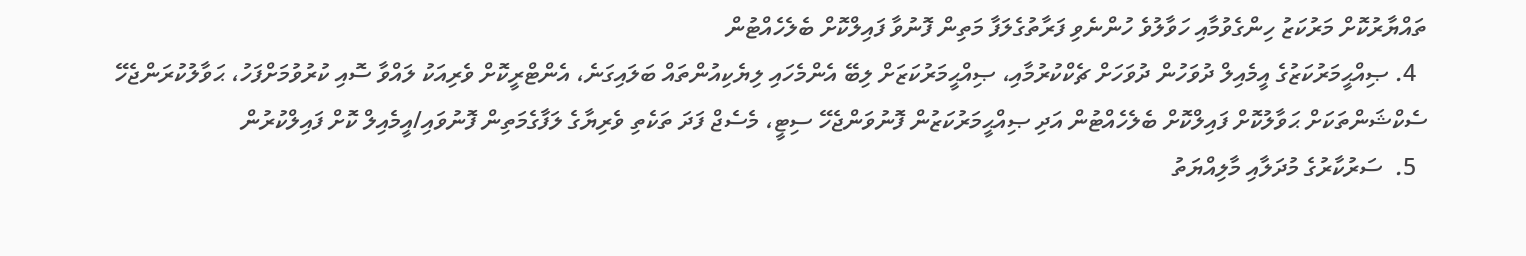ތައްޔާރުކޮށް މަރުކަޒު ހިންގެވުމާއި ހަވާލުވެ ހުންނެވި ފަރާތުގެލަފާ މަތިން ފޮނުވާ ފައިލްކޮށް ބެލެހެއްޓުން
  4. ޞިއްޙީމަރުކަޒުގެ އީމެއިލް ދުވަހުން ދުވަހަށް ޗެކްކުރުމާއި، ޞިއްޙީމަރުކަޒަށް ލިބޭ އެންމެހައި ލިޔެކިއުންތައް ބަލައިގަނެ، އެންޓްރީކޮށް ވެރިއަކު ލައްވާ ސޮއި ކުރުވުމަށްފަހު، ޙަވާލުކުރަންޖެހޭ ސެކްޝަންތަކަށް ޙަވާލުކޮށް ފައިލްކޮށް ބެލެހެއްޓުން އަދި ޞިއްޙީމަރުކަޒުން ފޮނުވަންޖެހޭ ސިޓީ، މެސެޖް ފަދަ ތަކެތި ވެރިޔާގެ ލަފާގެމަތިން ފޮނުވައި/އީމެއިލް ކޮށް ފައިލްކުރުން
  5.  ސަރުކާރުގެ މުދަލާއި މާލިއްޔަތު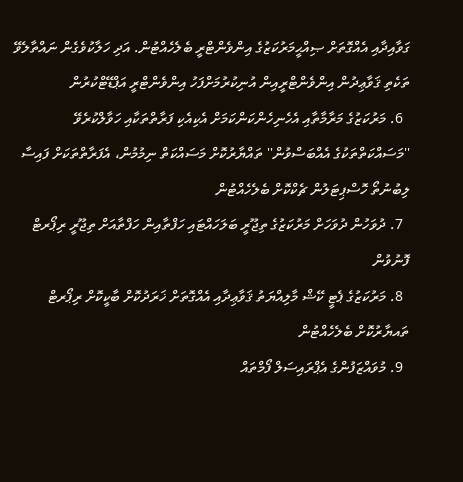ގަވާއިދާއި އެއްގޮތަށް ޞިއްޙީމަރުކަޒުގެ އިންވެންޓްރީ ބެލެހެއްޓުން. އަދި ހަލާކުވެގެން ނައްތާލެވޭ ތަކެތި ޤަވާޢިދުން އިންވެންޓްރީއިން އުނިކުރުމަށްފަހު އިންވެންޓްރީ އަޕްޑޭޓްކުރުން
  6. މަރުކަޒުގެ މަރާމާތާއި އެހެނިހެންކަންކަމަށް އެކިއެކި ފަރާތްތަކާއި ހަވާލްކުރެވޭ ''މަސައްކަތްތަކުގެ އެއްބަސްވުން'' ތައްޔާރުކޮށް މަސައްކަތް ނިމުމުން، އެފަރާތްތަކަށް ފައިސާ ލިބުނުތޯ ހޮސްޕިޓަލުން ޗެކްކޮށް ބެލެހެއްޓުން
  7. ދުވަހުން ދުވަހަށް މަރުކަޒުގެ ތިޖޫރީ ބަލަހައްޓައި ހަފްތާއިން ހަފްތާއަށް ތިޖޫރީ ރިޕޯރޓް ފޮނުވުން
  8. މަރުކަޒުގެ ޕެޓީ ކޭޝް މާލިއްޔަތު ޤަވާޢިދާއި އެއްގޮތަށް ޚަރަދުކޮށް ބާކީކޮށް ރިޕޯރޓް ތައޔާރުކޮށް ބެލެހެއްޓުން
  9. މުވައްޒަފުންގެ އެޕްރައިސަލް ފޯމްތައް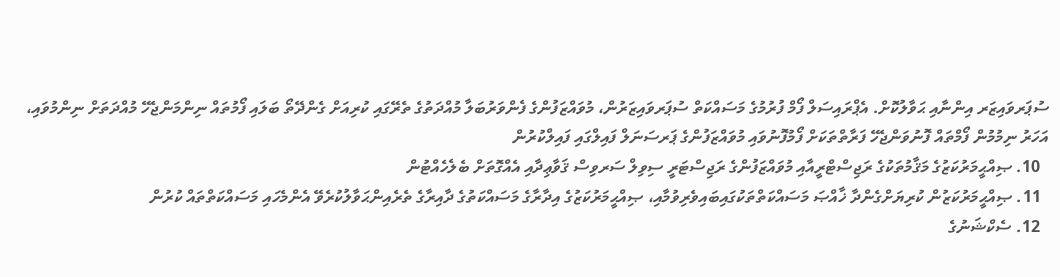ސުޕަރވައިޒަރ އިންނާއި ޙަވާލުކޮށް. އެޕްރައިސަލް ފޯމް ފުރުމުގެ މަސައްކަތް ސުޕަރވައިޒަރުން، މުވައްޒަފުންގެ ފެންވަރުބަލާ މުއްދަތުގެ ތެރޭގައި ކުރިއަށް ގެންދޭތޯ ބަލައި ފޯމުތައް ނިންމަންޖެހޭ މުއްދަތަށް ނިންމުވައި، އަހަރު ނިމުމުން ފޯމްތައް ފޮނުވަންޖެހޭ ފަރާތްތަކަށް ފޯމުފޮނުވައި މުވައްޒަފުންގެ ޕަރސަނަލް ފައިލްގައި ފައިލްކުރުން
  10. ޞިއްޙީމަރުކަޒުގެ މަޤާމުތަކުގެ ރަޖިސްޓްރީއާއި މުވައްޒަފުންގެ ރަޖިސްޓަރީ ސިވިލް ސަރވިސް ޤަވާޢިދާއި އެއްގޮތަށް ބެލެހެއްޓުން
  11. ޞިއްޙީމަރުކަޒުން ކުރިޔަށްގެންދާ ޚާއްޞަ މަސައްކަތްތަކުގައިބައިވެރިވުމާއި، ޞިއްޙީމަރުކަޒުގެ އިދާރާގެ މަސައްކަތުގެ ދާއިރާގެ ތެރެއިންޙަވާލުކުރެވޭ އެންމެހައި މަސައްކަތްތައް ކުރުން
  12. ސެކްޝަނުގެ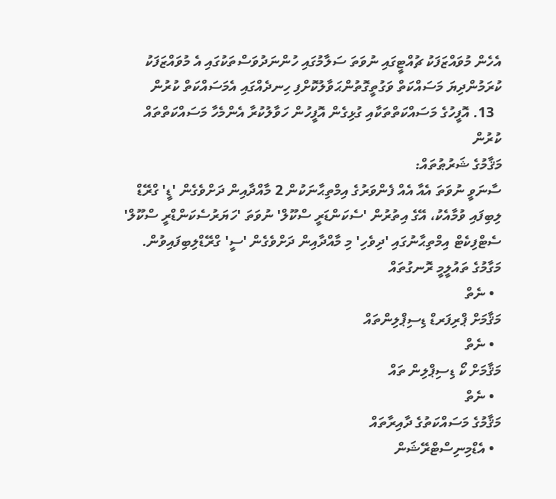އެހެން މުވައްޒަފަކު ޗުއްޓީގައި ނުވަތަ ސަލާމުގައި ހުންނަދުވަސްތަކުގައި އެ މުވައްޒަފަކު ކުރަމުންދިޔަ މަސައްކަތް ވަގުތީގޮތުންޙަވާލުކޮށްފި ހިނދެއްގައި އެމަސައްކަތް ކުރުން
  13. އޮފީހުގެ މަސައްކަތްތަކާއި ގުޅިގެން އޮފީހުން ހަވާލުކުރާ އެންމެހާ މަސައްކަތްތައް ކުރުން
މަޤާމުގެ ޝަރުޠުތައް:
ސާނަވީ ނުވަތަ އެއާ އެއް ފެންވަރުގެ އިމްތިޙާނަކުން 2 މާއްދާއިން ދަށްވެގެން 'ޑީ' ގްރޭޑް ލިބިފައި ވުމާއެކު، އޭގެ އިތުރުން 'ސެކަންޑަރީ ސްކޫލް' ނުވަތަ 'ހަޔަރުސެކަންޑްރީ ސްކޫލް' ސެޓްފިކެޓް އިމްތިޙާނުގައި 'ދިވެހި' މި މާއްދާއިން ދަށްވެގެން 'ސީ' ގްރޭޑްލިބިފައިވުން.
މަގާމުގެ ތައުލީމީ ރޮނގުތައް
  • ނެތް
މަޤާމަށް ޕްރިފަރޑް ޑިސިޕްލިންތައް
  • ނެތް
މަޤާމަށް ކޯ ޑިސިޕްލިން ތައް
  • ނެތް
މަޤާމުގެ މަސައްކަތުގެ ދާއިރާތައް
  • އެޑްމިނިސްޓްރޭޝަން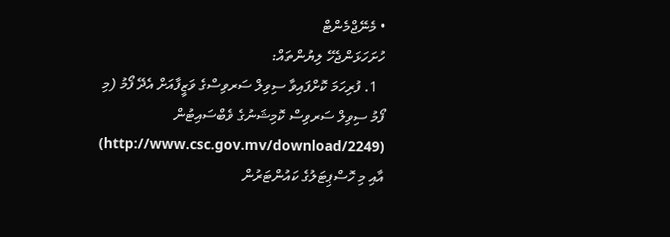• މެނޭޖްމެންޓް
ހުށަހަޅަންޖެހޭ ލިޔުންތައް:
  1. ފުރިހަމަ ކޮށްފައިވާ ސިވިލް ސަރވިސްގެ ވަޒީފާއަށް އެދޭ ފޯމު (މި ފޯމު ސިވިލް ސަރވިސް ކޮމިޝަނުގެ ވެބްސައިޓުން (http://www.csc.gov.mv/download/2249) އާއި މި ހޮސްޕިޓަލުގެ ކައުންޓަރުން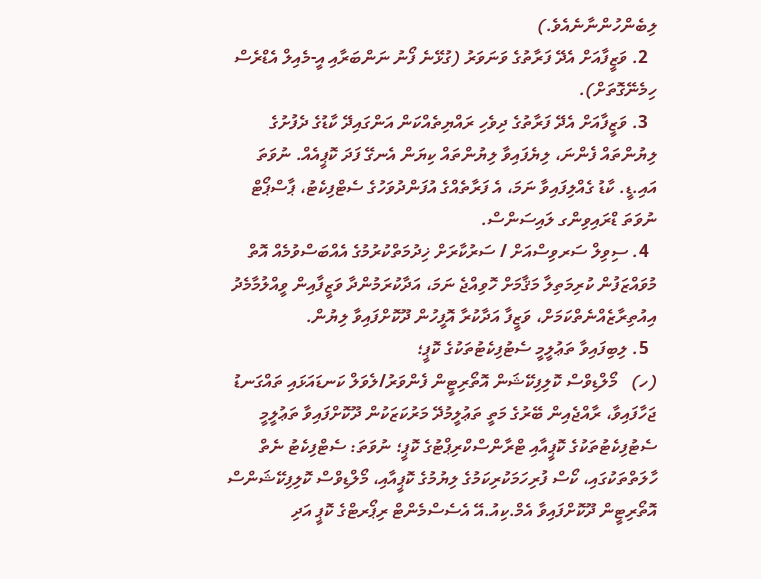ލިބެންހުންނާނެއެވެ.)
  2. ވަޒީފާއަށް އެދޭ ފަރާތުގެ ވަނަވަރު (ގުޅޭނެ ފޯނު ނަންބަރާއި އީ-މެއިލް އެޑްރެސް ހިމެނޭގޮތަށް).
  3. ވަޒީފާއަށް އެދޭ ފަރާތުގެ ދިވެހި ރައްޔިތެއްކަން އަންގައިދޭ ކާޑުގެ ދެފުށުގެ ލިޔުންތައް ފެންނަ، ލިޔެފައިވާ ލިޔުންތައް ކިޔަން އެނގޭ ފަދަ ކޮޕީއެއް. ނުވަތަ އައި.ޑީ. ކާޑު ގެއްލިފައިވާ ނަމަ، އެ ފަރާތެއްގެ އުފަންދުވަހުގެ ސެޓްފިކެޓު، ޕާސްޕޯޓް ނުވަތަ ޑްރައިވިންގ ލައިސަންސް.
  4. ސިވިލް ސަރވިސްއަށް / ސަރުކާރަށް ޚިދުމަތްކުރުމުގެ އެއްބަސްވުމެއް އޮތް މުވައްޒަފުން ކުރިމަތިލާ މަޤާމަށް ހޮވިއްޖެ ނަމަ، އަދާކުރަމުންދާ ވަޒީފާއިން ވީއްލުމާމެދު އިއުތިރާޒެއްނެތްކަމަށް، ވަޒީފާ އަދާކުރާ އޮފީހުން ދޫކޮށްފައިވާ ލިޔުން.
  5. ލިބިފައިވާ ތަޢުލީމީ ސެޓުފިކެޓުތަކުގެ ކޮޕީ؛
(ހ)   މޯލްޑިވްސް ކޮލިފިކޭޝަން އޮތޯރިޓީން ފެންވަރު/ލެވަލް ކަނޑައަޅައި ތައްގަނޑު ޖަހާފައިވާ، ރާއްޖެއިން ބޭރުގެ މަތީ ތަޢުލީމުދޭ މަރުކަޒަކުން ދޫކޮށްފައިވާ ތަޢުލީމީ ސެޓުފިކެޓުތަކުގެ ކޮޕީއާއި ޓްރާންސްކްރިޕްޓުގެ ކޮޕީ؛ ނުވަތަ: ސެޓްފިކެޓު ނެތް ހާލަތްތަކުގައި، ކޯސް ފުރިހަމަކުރިކަމުގެ ލިޔުމުގެ ކޮޕީއާއި، މޯލްޑިވްސް ކޮލިފިކޭޝަންސް އޮތޯރިޓީން ދޫކޮށްފައިވާ އެމް.ކިއު.އޭ އެސެސްމެންޓް ރިޕޯރޓްގެ ކޮޕީ އަދި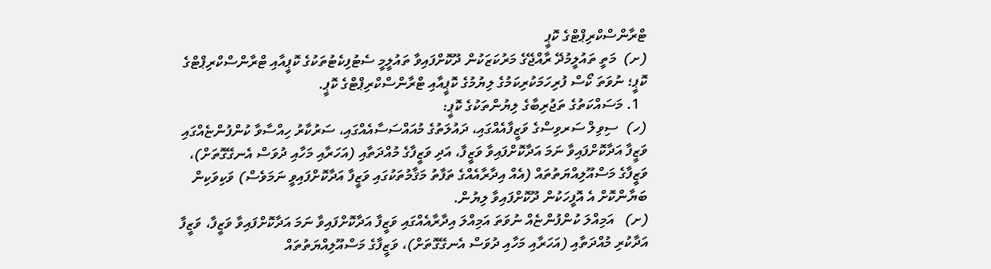ޓްރާންސްކްރިޕްޓްގެ ކޮޕީ
(ށ)  މަތީ ތައުލީމުދޭ ރާއްޖޭގެ މަރުކަޒަކުން ދޫކޮށްފައިވާ ތައުލީމީ ސެޓުފިކެޓުތަކުގެ ކޮޕީއާއި ޓްރާންސްކްރިޕްޓްގެ ކޮޕީ؛ ނުވަތަ ކޯސް ފުރިހަމަކުރިކަމުގެ ލިޔުމުގެ ކޮޕީއާއި ޓްރާންސްކްރިޕްޓްގެ ކޮޕީ.
  1. މަސައްކަތުގެ ތަޖުރިބާގެ ލިޔުންތަކުގެ ކޮޕީ:
(ހ)  ސިވިލް ސަރވިސްގެ ވަޒީފާއެއްގައި، ދައުލަތުގެ މުއައްސަސާއެއްގައި، ސަރުކާރު ހިއްސާވާ ކުންފުންޏެއްގައި ވަޒީފާ އަދާކޮށްފައިވާ ނަމަ އަދާކޮށްފައިވާ ވަޒީފާ، އަދި ވަޒީފާގެ މުއްދަތާއި (އަހަރާއި މަހާއި ދުވަސް އެނގޭގޮތަށް)، ވަޒީފާގެ މަސްއޫލިއްޔަތުތައް (އެއް އިދާރާއެއްގެ ތަފާތު މަޤާމުތަކުގައި ވަޒީފާ އަދާކޮށްފައިވީ ނަމަވެސް) ވަކިވަކިން ބަޔާންކޮށް އެ އޮފީހަކުން ދޫކޮށްފައިވާ ލިޔުން.
(ށ)   އަމިއްލަ ކުންފުންޏެއް ނުވަތަ އަމިއްލަ އިދާރާއެއްގައި ވަޒީފާ އަދާކޮށްފައިވާ ނަމަ އަދާކޮށްފައިވާ ވަޒީފާ، ވަޒީފާ އަދާކުރި މުއްދަތާއި (އަހަރާއި މަހާއި ދުވަސް އެނގޭގޮތަށް)، ވަޒީފާގެ މަސްއޫލިއްޔަތުތައް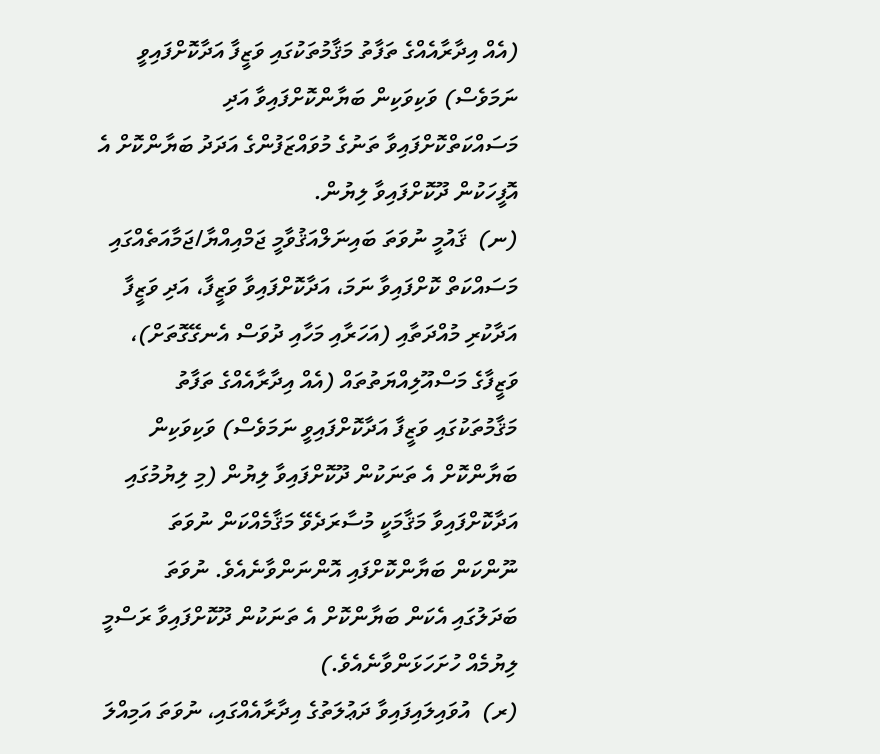(އެއް އިދާރާއެއްގެ ތަފާތު މަޤާމުތަކުގައި ވަޒީފާ އަދާކޮށްފައިވީ ނަމަވެސް) ވަކިވަކިން ބަޔާންކޮށްފައިވާ އަދި މަސައްކަތްކޮށްފައިވާ ތަނުގެ މުވައްޒަފުންގެ އަދަދު ބަޔާންކޮށް އެ އޮފީހަކުން ދޫކޮށްފައިވާ ލިޔުން.
(ނ)  ޤައުމީ ނުވަތަ ބައިނަލްއަޤުވާމީ ޖަމްއިއްޔާ/ޖަމާއަތެއްގައި މަސައްކަތް ކޮށްފައިވާ ނަމަ، އަދާކޮށްފައިވާ ވަޒީފާ، އަދި ވަޒީފާ އަދާކުރި މުއްދަތާއި (އަހަރާއި މަހާއި ދުވަސް އެނގޭގޮތަށް)، ވަޒީފާގެ މަސްއޫލިއްޔަތުތައް (އެއް އިދާރާއެއްގެ ތަފާތު މަޤާމުތަކުގައި ވަޒީފާ އަދާކޮށްފައިވީ ނަމަވެސް) ވަކިވަކިން ބަޔާންކޮށް އެ ތަނަކުން ދޫކޮށްފައިވާ ލިޔުން (މި ލިޔުމުގައި އަދާކޮށްފައިވާ މަޤާމަކީ މުސާރަދެވޭ މަޤާމެއްކަން ނުވަތަ ނޫންކަން ބަޔާންކޮށްފައި އޮންނަންވާނެއެވެ. ނުވަތަ ބަދަލުގައި އެކަން ބަޔާންކޮށް އެ ތަނަކުން ދޫކޮށްފައިވާ ރަސްމީ ލިޔުމެއް ހުށަހަޅަންވާނެއެވެ.)
(ރ)  އުވައިލައިފައިވާ ދަޢުލަތުގެ އިދާރާއެއްގައި، ނުވަތަ އަމިއްލަ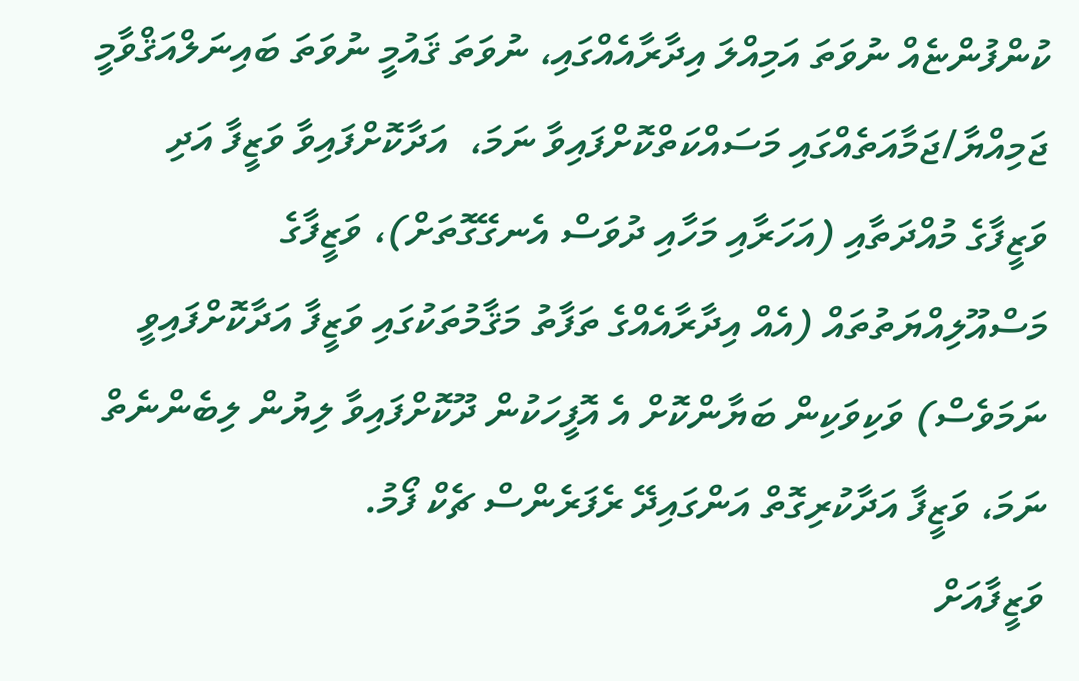ކުންފުންޏެއް ނުވަތަ އަމިއްލަ އިދާރާއެއްގައި، ނުވަތަ ޤައުމީ ނުވަތަ ބައިނަލްއަޤްވާމީ ޖަމިއްޔާ/ޖަމާއަތެއްގައި މަސައްކަތްކޮށްފައިވާ ނަމަ،  އަދާކޮށްފައިވާ ވަޒީފާ އަދި ވަޒީފާގެ މުއްދަތާއި (އަހަރާއި މަހާއި ދުވަސް އެނގޭގޮތަށް)، ވަޒީފާގެ މަސްއޫލިއްޔަތުތައް (އެއް އިދާރާއެއްގެ ތަފާތު މަޤާމުތަކުގައި ވަޒީފާ އަދާކޮށްފައިވީ ނަމަވެސް) ވަކިވަކިން ބަޔާންކޮށް އެ އޮފީހަކުން ދޫކޮށްފައިވާ ލިޔުން ލިބެންނެތް ނަމަ، ވަޒީފާ އަދާކުރިގޮތް އަންގައިދޭ ރެފަރެންސް ޗެކް ފޯމު.
ވަޒީފާއަށް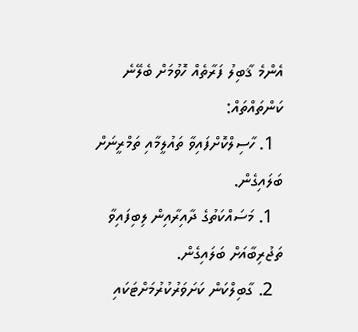އެންމެ ޤާބިލު ފަރާތެއް ހޮވުމަށް ބެލޭނެ ކަންތައްތައް:
  1. ހާސިލްކޮށްފައިވާ ތައުލީމާއި ތަމްރީނަށް ބަލައިގެން.
  1. މަސައްކަތުގެ ދާއިރާއިން ލިބިފައިވާ ތަޖުރިބާއަށް ބަލައިގެން.
  2. ގާބިލްކަން ކަށަވަރުކުރުމަށްޓަކައި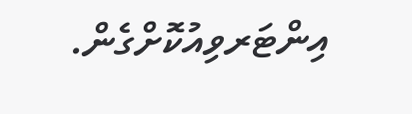އިންޓަރވިއުކޮށްގެން.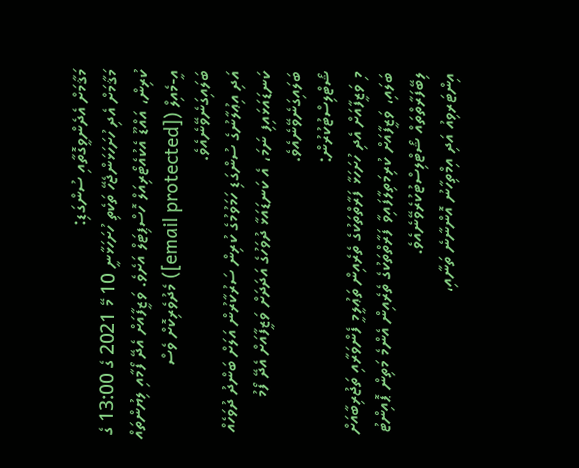މަޤާމަށް އެދެންވީގޮތާއި ސުންގަޑި:
މަޤާމަށް އެދި ހުށަހަޅަންޖެހޭ ތަކެތި ހުށަހަޅާނީ 10 މޭ 2021 ގެ 13:00 ގެ ކުރިން، އައްޑޫ އެކުއެޓޯރިއަލް ހޮސްޕިޓަލް އަށެވެ. ވަޒީފާއަށް އެދޭ ފޯމާއި ލިޔުންތައް އީ-މެއިލް ([email protected]) މެދުވެރިކޮށް ވެސް ބަލައިގަނެވޭނެއެވެ.
އަދި އިޢުލާނުގެ ސުންގަޑި ހަމަވުމުގެ ކުރިން ސަރުކާރުން އަލަށް ބަންދު ދުވަހެއް ކަނޑައަޅައިފި ނަމަ، އެ ކަނޑައަޅާ ދުވަހުގެ އަދަދަށް ވަޒީފާއަށް އެދޭ ފޯމު ބަލައިގަނެވޭނެއެވެ.
ޝޯޓްލިސްޓުކުރުން:
މި ވަޒީފާއަށް އެދި ހުށަހަޅާ ފަރާތްތަކުގެ ތެރެއިން ތަޢުލީމީ ފެންވަރާއި ތަޖުރިބާއަށް ބަލައި، ވަޒީފާއަށް ކުރިމަތިލާފައިވާ ފަރާތްތަކުގެ ތެރެއިން އެންމެ މަތިން ޕޮއިންޓު ލިބޭފަރާތްތައް ޝޯޓްލިސްޓުކުރެވޭނެއެވެ.
އިންޓަރވިއު އަދި އިމްތިހާނު އޮންނާނެ ތަނާއި،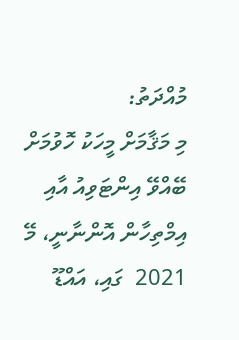މުއްދަތު:
މި މަޤާމަށް މީހަކު ހޮވުމަށް ބޭއްވޭ އިންޓަވިއު އާއި އިމްތިހާން އޮންނާނީ، މޭ 2021  ގައި، އައްޑޫ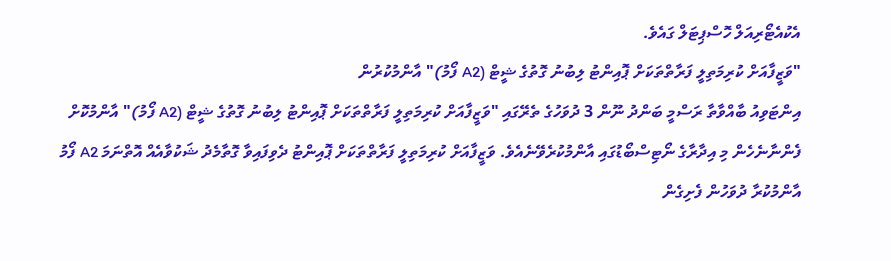އެކުއެޓޯރިއަލް ހޮސްޕިޓަލް ގައެވެ.
"ވަޒީފާއަށް ކުރިމަތިލީ ފަރާތްތަކަށް ޕޮއިންޓު ލިބުނު ގޮތުގެ ޝީޓް (A2 ފޯމު)" އާންމުކުރުން
އިންޓަވިއު ބާއްވާތާ ރަސްމީ ބަންދު ނޫން 3 ދުވަހުގެ ތެރޭގައި "ވަޒީފާއަށް ކުރިމަތިލީ ފަރާތްތަކަށް ޕޮއިންޓު ލިބުނު ގޮތުގެ ޝީޓް (A2 ފޯމު)" އާންމުކޮށް ފެންނާނެހެން މި އިދާރާގެ ނޯޓިސްބޯޑުގައި އާންމުކުރެވޭނެއެވެ. ވަޒީފާއަށް ކުރިމަތިލީ ފަރާތްތަކަށް ޕޮއިންޓު ދެވިފައިވާ ގޮތާމެދު ޝަކުވާއެއް އޮތްނަމަ A2 ފޯމު އާންމުކުރާ ދުވަހުން ފެށިގެން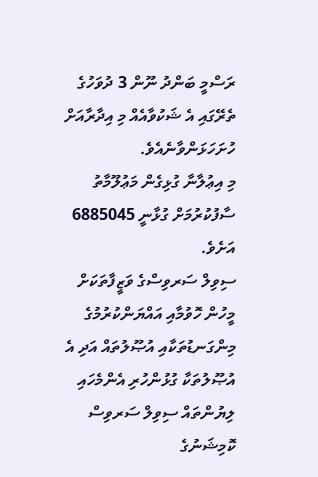ރަސްމީ ބަންދު ނޫން 3 ދުވަހުގެ ތެރޭގައި އެ ޝަކުވާއެއް މި އިދާރާއަށް ހުށަހަޅަންވާނެއެވެ.
މި އިޢުލާނާ ގުޅިގެން މަޢުލޫމާތު ސާފުކުރުމަށް ގުޅާނީ 6885045 އަށެވެ.
ސިވިލް ސަރވިސްގެ ވަޒީފާތަކަށް މީހުން ހޮވުމާއި އައްޔަންކުރުމުގެ މިންގަނޑުތަކާއި އުޞޫލުތައް އަދި އެ އުޞޫލުތަކާ ގުޅުންހުރި އެންމެހައި ލިޔުންތައް ސިވިލް ސަރވިސް ކޮމިޝަނުގެ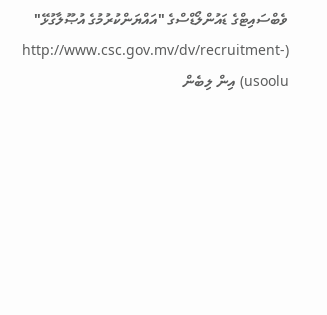ވެބްސައިޓްގެ ޑައުންލޯޑްސްގެ "އައްޔަންކުރުމުގެ އުޞޫލާގުޅޭ" (http://www.csc.gov.mv/dv/recruitment-usoolu) އިން ލިބެން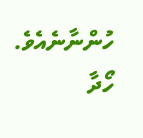ހުންނާނެއެވެ.
ހޯދާ